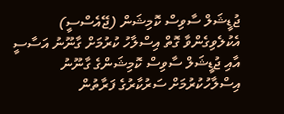ޖުޑީޝަލް ސާވިސް ކޮމިޝަން (ޖޭއެސްސީ) އެކުލެވިގެންވާ ގޮތް އިސްލާހު ކުރުމަށް ގާނޫނު އަސާސީ އާއި ޖުޑީޝަލް ސާވިސް ކޮމިޝަންގެ ގާނޫނު އިސްލާހުކުރުމަށް ސަރުކާރުގެ ފަރާތުން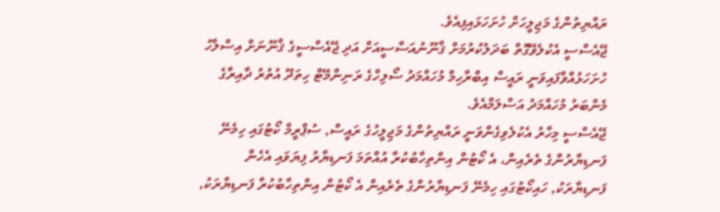ރައްޔިތުންގެ މަޖިލީހަށް ހުށަހަޅައިފިއެވެ.
ޖޭއެސްސީ އެކުލެވޭގޮތް ބަދަލުކުރުމަށް ޤާނޫނުއަސާސީއަށް އަދި ޖޭއެސްސީގެ ޤާނޫނަށް އިސްލާހު ހުށަހަޅުއްވާފައިވަނީ ރައީސް އިބްރާހިމް މުހައްމަދު ސޯލިހްގެ ރަނިންމޭޓް ހިތަދޫ އުތުރު ދާއިރާގެ މެންބަރު މުހައްމަދު އަސްލަމްއެވެ.
ޖޭއެސްސީ މިހާރު އެކުލެވިގެންވަނީ ރައްޔިތުންގެ މަޖިލީހުގެ ރައީސް, ސުޕްރީމް ކޯޓުގައި ހިމެނޭ ފަނޑިޔާރުންގެ ތެރެއިން، އެ ކޯޓުން އިންތިހާބުކުރާ އުއްތަމަ ފަނޑިޔާރު ފިޔަވައި އެހެން ފަނޑިޔާރަކު, ހައިކޯޓުގައި ހިމެނޭ ފަނޑިޔާރުންގެ ތެރެއިން އެ ކޯޓުން އިންތިހާބުކުރާ ފަނޑިޔާރަކު,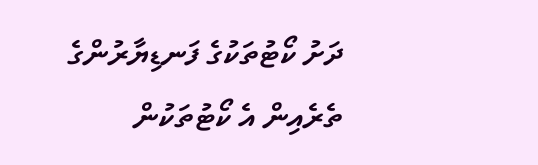ދަށު ކޯޓުތަކުގެ ފަނޑިޔާރުންގެ ތެރެއިން އެ ކޯޓުތަކުން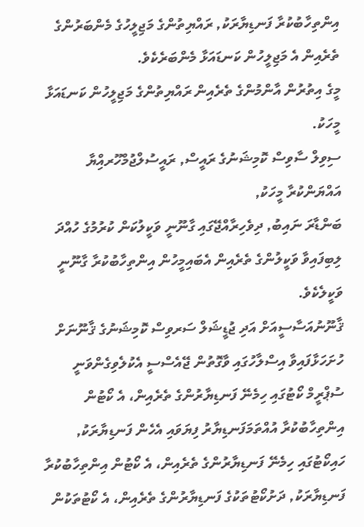އިންތިހާބުކުރާ ފަނޑިޔާރަކު, ރައްޔިތުންގެ މަޖިލީހުގެ މެންބަރުންގެ ތެރެއިން އެ މަޖިލީހުން ކަނޑައަޅާ މެންބަރެކެވެ.
މީގެ އިތުރުން އާންމުންގެ ތެރެއިން ރައްޔިތުންގެ މަޖިލީހުން ކަނޑައަޅާ މީހަކު.
ސިވިލް ސާވިސް ކޮމިޝަނުގެ ރައީސް, ރައީސުލްޖުމްހޫރއްިޔާ އައްޔަންކުރާ މީހަކު,
ބަންޑާރަ ނައިބު, ދިވެހިރާއްޖޭގައި ގާނޫނީ ވަކީލުކަން ކުރުމުގެ ހުއްދަ ލިބިފައިވާ ވަކީލުންގެ ތެރެއިން އެބައިމީހުން އިންތިހާބުކުރާ ގާނޫނީ ވަކީލެކެވެ.
ޤާނޫނުއަސާސީއަށް އަދި ޖުޑީޝަލް ސަރވިސް ކޮމިޝަނުގެ ޤާނޫނަށް ހުށަހަޅާފައިވާ އިސްލާހުގައި ވާގޮތުން ޖޭއެސްސީ އެކުލެވިގެންވަނީ ސުޕްރީމް ކޯޓުގައި ހިމެނޭ ފަނޑިޔާރުންގެ ތެރެއިން، އެ ކޯޓުން އިންތިހާބުކުރާ އުއްތަމަފަނޑިޔާރު ފިޔަވައި އެހެން ފަނޑިޔާރަކު, ހައިކޯޓުގައި ހިމެނޭ ފަނޑިޔާރުންގެ ތެރެއިން، އެ ކޯޓުން އިންތިހާބުކުރާ ފަނޑިޔާރަކު, ދަށުކޯޓުތަކުގެ ފަނޑިޔާރުންގެ ތެރެއިން، އެ ކޯޓުތަކުން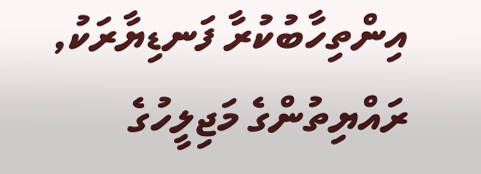އިންތިހާބުކުރާ ފަނޑިޔާރަކު, ރައްޔިތުންގެ މަޖިލީހުގެ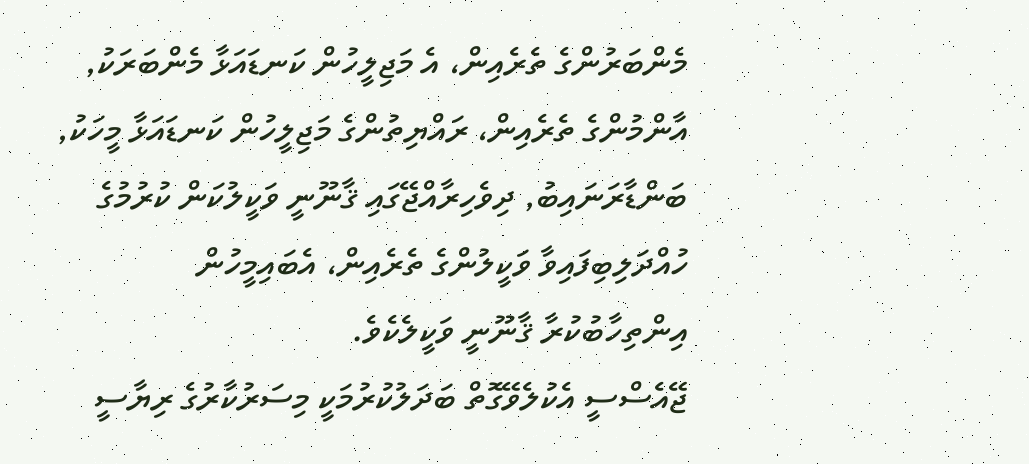މެންބަރުންގެ ތެރެއިން، އެ މަޖިލީހުން ކަނޑައަޅާ މެންބަރަކު, އާންމުންގެ ތެރެއިން، ރައްޔިތުންގެ މަޖިލީހުން ކަނޑައަޅާ މީހަކު, ބަންޑާރަނައިބު, ދިވެހިރާއްޖޭގައި ޤާނޫނީ ވަކީލުކަން ކުރުމުގެ ހުއްދަލިބިފައިވާ ވަކީލުންގެ ތެރެއިން، އެބައިމީހުން އިންތިހާބުކުރާ ޤާނޫނީ ވަކީލެކެވެ.
ޖޭއެސްސީ އެކުލެވޭގޮތް ބަދަލުކުރުމަކީ މިސަރުކާރުގެ ރިޔާސީ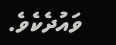ވައުދެކެވެ.